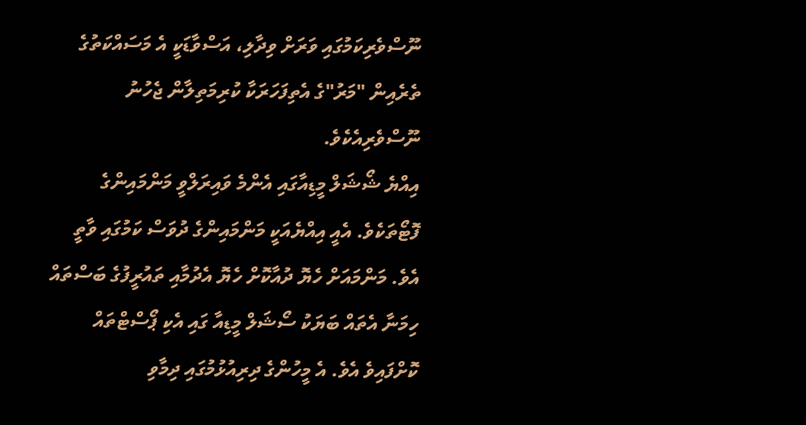ނޫސްވެރިކަމުގައި ވަރަށް ވިދާލި، އަސްވާޑަކީ އެ މަސައްކަތުގެ ތެރެއިން "މަރު"ގެ އެތިފަހަރަކާ ކުރިމަތިލާން ޖެހުނު ނޫސްވެރިއެކެވެ.
އިއްޔެ ޝޯޝަލް މީޑިއާގައި އެންމެ ވައިރަލްވީ މަންމައިންގެ ފޮޓޯތަކެވެ. އެއީ އިއްޔެއަކީ މަންމައިންގެ ދުވަސް ކަމުގައި ވާތީ އެވެ. މަންމައަށް ހެޔޮ ދުއާކޮށް ހެޔޮ އެދުމާއި ތައުރީފުގެ ބަސްތައް ހިމަނާ އެތައް ބަޔަކު ސޯޝަލް މީޑިއާ ގައި އެކި ޕޯސްޓްތައް ކޮށްފައިވެ އެވެ. އެ މީހުންގެ ދިރިއުޅުމުގައި ދިމާވި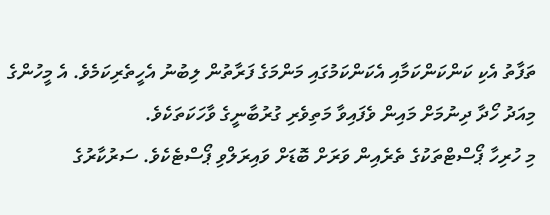ތަފާތު އެކި ކަންކަންކަމާއި އެކަންކަމުގައި މަންމަގެ ފަރާތުން ލިބުނު އެހީތެރިކަމެވެ. އެ މީހުންގެ މިއަދު ހޯދާ ދިނުމަށް މައިން ވެފައިވާ މަތިވެރި ގުރުބާނީގެ ވާހަކަތަކެވެ.
މި ހުރިހާ ޕޯސްޓްތަކުގެ ތެރެއިން ވަރަށް ބޮޑަށް ވައިރަލްވި ޕޯސްޓެކެވެ. ސަރުކާރުގެ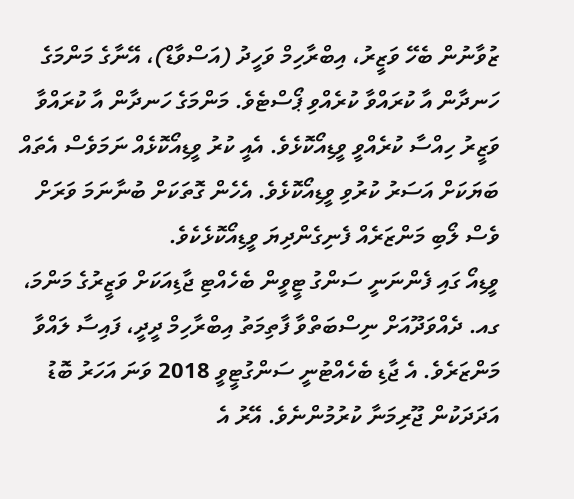ޒުވާނުން ބެހޭ ވަޒީރު، އިބްރާހިމް ވަހީދު (އަސްވާޑް)، އޭނާގެ މަންމަގެ ހަނދާން އާ ކުރައްވާ ކުރެއްވި ޕޯސްޓެވެ. މަންމަގެ ހަނދާން އާ ކުރައްވާ ވަޒީރު ހިއްސާ ކުރެއްވީ ވީޑިއޯކޮޅެވެ. އެއީ ކުރު ވީޑިއޯކޮޅެއް ނަމަވެސް އެތައް ބަޔަކަށް އަސަރު ކުރުވި ވީޑިއޯކޮޅެވެ. އެހެން ގޮތަކަށް ބުނާނަމަ ވަރަށް ވެސް ލޯބި މަންޒަރެއް ފެނިގެންދިޔަ ވީޑިއޯކޮޅެކެވެ.
ވީޑިއޯ ގައި ފެންނަނީ ސަންގު ޓީވީން ބެހެއްޓި ޖާޑިއަކަށް ވަޒީރުގެ މަންމަ، ގއ. ދެއްވަދޫއަށް ނިސްބަތްވާ ފާތިމަތު އިބްރާހިމް ދީދީ، ފައިސާ ލައްވާ މަންޒަރެވެ. އެ ޖާޑި ބެހެއްޓުނީ ސަންގުޓީވީ 2018 ވަނަ އަހަރު ބޮޑު އަދަދަކުން ޖޫރިމަނާ ކުރުމުންނެވެ. އޭރު އެ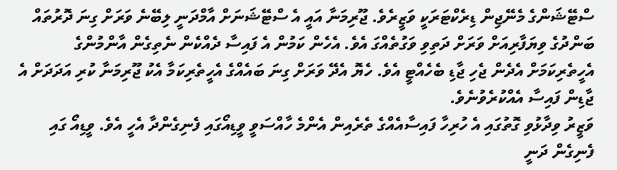ސްޓޭޝަންގެ މެނޭޖިން ޑިރެކްޓަރަކީ ވަޒީރެވެ. ޖޫރިމަނާ އައީ އެ ސްޓޭޝަނަށް އާމްދަނީ ލިބޭނެ ވަރަށް ގިނަ ދޮރުތައް ބަންދުގެ ވިޔަފާރިއަށް ވަރަށް ދަތިވި ވަގުތެއްގަ އެވެ. އެހެން ކަމުން އެ ފައިސާ ދެއްކެން ނެތިގެން އާންމުންގެ އެހީތެރިކަމަށް އެދެން ޖެހި ޖާޑި ބެހެއްޓީ އެވެ. ހެޔޮ އެދޭ ވަރަށް ގިނަ ބައެއްގެ އެހީތެރިކަމާ އެކު ޖޫރިމަނާ ކުރި އަދަދަށް އެ ޖާޑިން ފައިސާ އެއްކުރެވުނެވެ.
ވަޒީރު ވިދާޅުވި ގޮތުގައި އެ ހުރިހާ ފައިސާއެއްގެ ތެރެއިން އެންމެ ހާއްސަވީ ވީޑިއޯގައި ފެނިގެންދާ އެހީ އެވެ. ވީޑިއޯ ގައި ފެނިގެން ދަނީ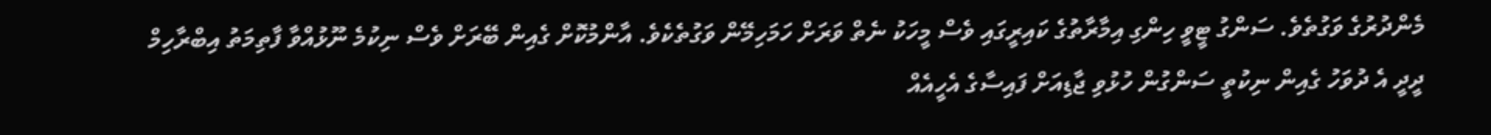މެންދުރުގެ ވަގުތެވެ. ސަންގު ޓީވީ ހިންގި އިމާރާތުގެ ކައިރީގައި ވެސް މީހަކު ނެތް ވަރަށް ހަމަހިމޭން ވަގުތެކެވެ. އާންމުކޮށް ގެއިން ބޭރަށް ވެސް ނިކުމެ ނޫޅުއްވާ ފާތިމަތު އިބްރާހިމް ދީދީ އެ ދުވަހު ގެއިން ނިކުތީ ސަންގުން ހުޅުވި ޖާޑިއަށް ފައިސާގެ އެހީއެއް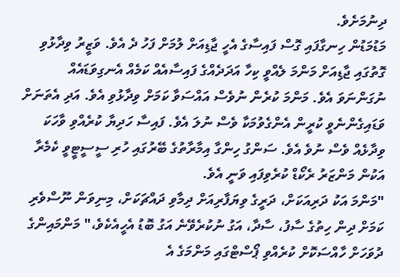ދިނުމަށެވެ.
މަޑުމަޑުން ހިނގާފައި ގޮސް ފައިސާގެ އެހީ ޖާޑިއަށް ލުމަށް ފަހު ދެ އެވެ. ވަޒީރު ވިދާޅުވި ގޮތުގައި ޖާޑިއަށް މަންމަ ލެއްވީ ކިހާ އަދަދެއްގެ ފައިސާއެއް ކަމެއް އެނގިވަޑައެއް ނުގަންނަވަ އެވެ. މަންމަ ކުރެން ނުވެސް އައްސަވާ ކަމަށް ވިދާޅުވި އެވެ. އަދި އެތަނަށް ވަޑައިގެންނެވީ ކުރީން އެންގެވުމަކާ ވެސް ނުލަ އެވެ. ފައިސާ ހަދިޔާ ކުރެއްވި ވާހަކަ ވިދާޅެއް ވެސް ނުވެ އެވެ. ސަންގު ހިންގާ އިމާރާތުގެ ބޭރުގައި ހުރި ސީސީޓީވީ ކެމެރާ އަކުން މަންޒަރު ރެކޯޑް ކުރެވިފައި ވަނީ އެވެ.
"މަންމަ އަކު ދަރިއަކަށް، ދަރީގެ ވިޔަފާރިއަށް ދިމާވި ދައްޗަކަށް، މިނިވަން ނޫސްވެރި ކަމަށް ދިން ހިތުގެ ސާފު، ސާދާ، އަގު ނުކުރެވޭނެ އަގު ބޮޑު އެހީއެކެވެ،" މަންމައިންގެ ދުވަހަށް ހާއްސަކޮށް ކުރެއްވި ޕޯސްޓްގައި މަންމަގެ އެ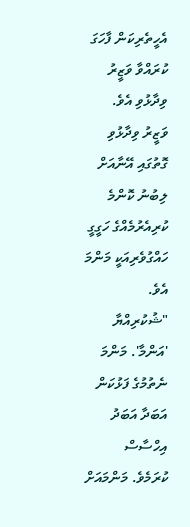އެހީތެރިކަން ފާހަގަ ކުރައްވާ ވަޒީރު ވިދާޅުވި އެވެ.
ވަޒީރު ވިދާޅުވި ގޮތުގައި އޭނާއަށް ލިބުނު ކޮންމެ ކުރިއެރުމެއްގެ ހަގީގީ ހައްގުވެރިއަކީ މަންމަ އެވެ.
"ޝުކުރިއްޔާ 'އަންމާ'. މަންމަ ނެތުމުގެ ފަޅުކަން އަބަދާ އަބަދު އިހްސާސް ކުރަމެވެ. މަންމައަށް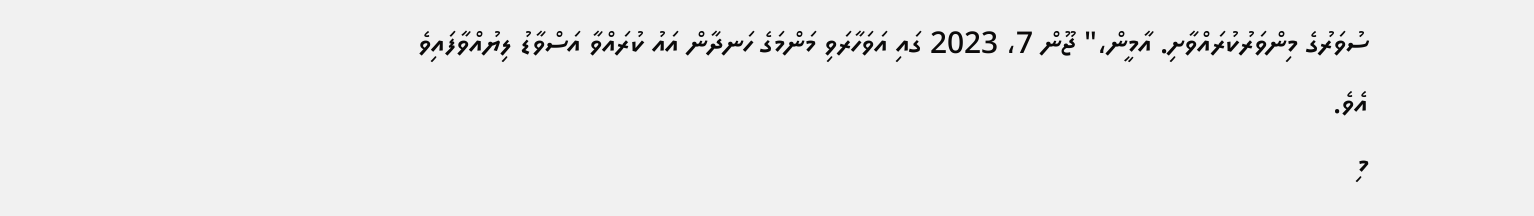ސުވަރުގެ މިންވަރުކުރައްވާށި. އާމީން،" ޖޫން 7، 2023 ގައި އަވަހާރަވި މަންމަގެ ހަނދާން އައު ކުރައްވާ އަސްވާޑު ލިޔުއްވާފައިވެ އެވެ.
މި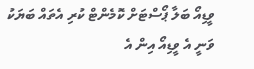ވީޑިއޯ ބަލާ ޕޯސްޓަށް ކޮމެންޓް ކުރި އެތައް ބަޔަކު ވަނީ އެ ވީޑިއޯ އިން އެ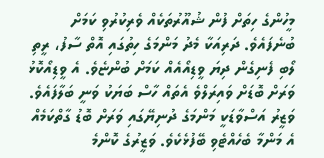މީހުންގެ ހިތަށް ފުން ޝުއޫރުތަކެއް ވެރިކުރުވި ކަމަށް ބުނެފައެވެ. ދަރިއަކާ މެދު މަންމަގެ ހިތުގައި އޮތް ސާފު، ރީތި ލޯބި ފެނިގެން ދިޔަ ވީޑިއޯއެއް ކަމަށް ބުންޏެވެ. އެ ވީޑިއޯކޮޅު ވަރަށް ބޮޑަށް ވައިރަލްވެ އެތައް ހާސް ބަޔަކު ވަނީ ބަލާފައެވެ.
ވަޒީރު އަސްވާޑަކީ މަންމަގެ ދުނިޔޭގައި ވަރަށް ބޮޑު ގާތްކަމެއް އެ މަންމާ ބެހެއްޓެވި ބޭފުޅެކެވެ. ވަޒީރުގެ ކޮންމެ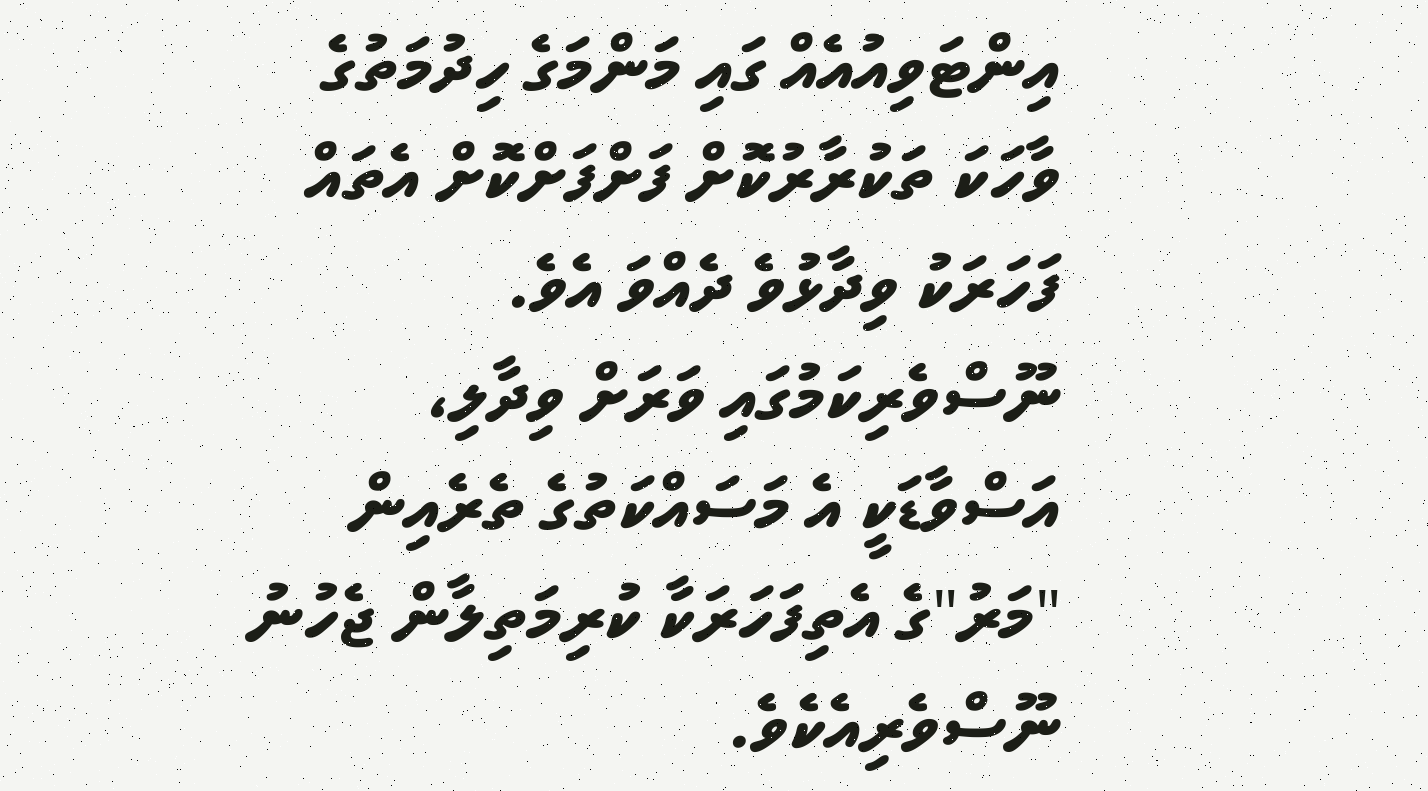އިންޓަވިއުއެއް ގައި މަންމަގެ ހިދުމަތުގެ ވާހަކަ ތަކުރާރުކޮށް ފަށްފަށްކޮށް އެތައް ފަހަރަކު ވިދާޅުވެ ދެއްވަ އެވެ.
ނޫސްވެރިކަމުގައި ވަރަށް ވިދާލި، އަސްވާޑަކީ އެ މަސައްކަތުގެ ތެރެއިން "މަރު"ގެ އެތިފަހަރަކާ ކުރިމަތިލާން ޖެހުނު ނޫސްވެރިއެކެވެ.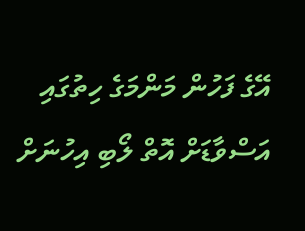އޭގެ ފަހުން މަންމަގެ ހިތުގައި އަސްވާޑަށް އޮތް ލޯބި އިހުނަށް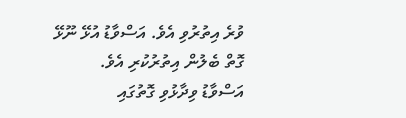ވުރެ އިތުރުވި އެވެ. އަސްވާޑު އުޅޭ ނޫޅޭ ގޮތް ބެލުން އިތުރުކުރި އެވެ.
އަސްވާޑު ވިދާޅުވި ގޮތުގައި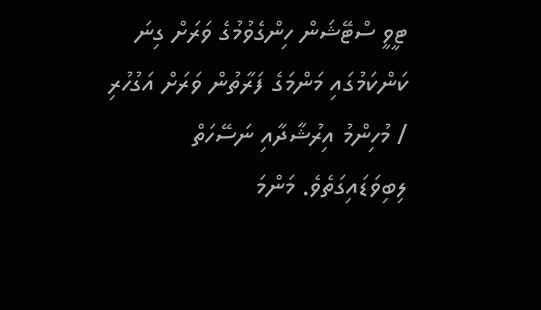ޓީވީ ސްޓޭޝަން ހިންގެވުމުގެ ވަރަށް ގިނަ ކަންކަމުގައި މަންމަގެ ފަރާތުން ވަރަށް އަގުހުރި / މުހިންމު އިރުޝާދާއި ނަސޭހަތް ލިބިވަޑައިގަތެވެ. މަންމަ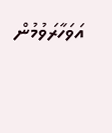އަވަހާރަވުމުން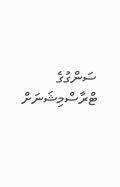ސަންގުގެ ޓްރާސްމިޝަނަށް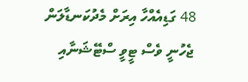48 ގަޑިއެއްހާ އިރަށް މެދުކަނޑާލަން ޖެހުނީ ވެސް ޓީވީ ސްޓޭޝަނާއި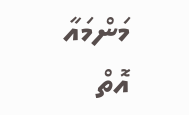މަންމައާ އޮތް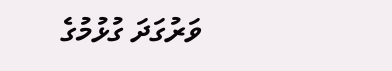ވަރުގަދަ ގުޅުމުގެ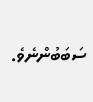ސަބަބުންނެވެ.